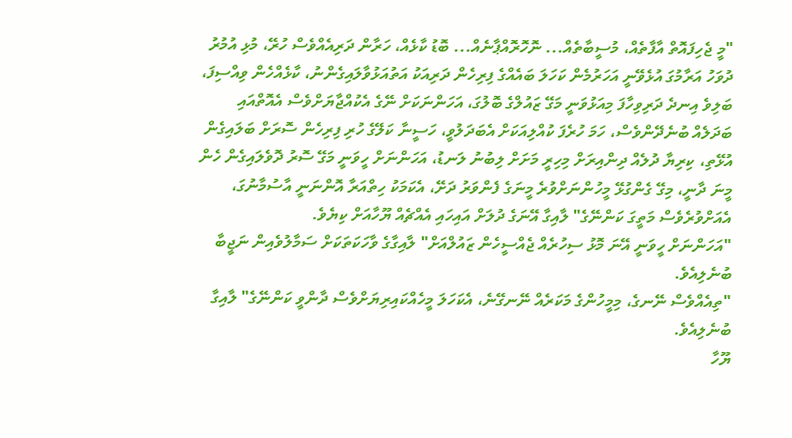"މީ ޖެހިފައޮތް އާފާތެއް، މުސީބާތެއް... ނޮހޮރޮއްޕާނެއް... ބޮޑު ކާޅެއް، ހަރާން ދަރިއެއްވެސް ހުރޭ، މުޅި އުމުރު ދުވަހު އަރާމުގަ އުޅެވޭނީ އަހަރުމެން ކަހަލަ ބައެއްގެ ފިރިހެން ދަރިއަކު އަތުއަޅުވާލައިގެންނު، ކާޅެއްހެން ވިއްސިފަ، ބަލިވެ އިނދެ ދަރިވިހާފަ މިއަޅުވަނީ މަގޭ ޒައުލްގެ ބޮލުގަ، އަހަންނަކަށް ނޭގެ އެކުއްޖާޔަށްވެސް އެއޮތްއައި ބަދަލެއް ބުނެދޭންވެސް، ހަމަ ހުރެފަ ކުއްލިއަކަށް އެބަދަލުވީ، ހަސީނާ ކަލޭގެ ހުރި ފިރިހެން ސޮރަށް ބަލައިގެން އުޅޭތި، ކިރިޔާ ދުލެއް ދިންއިރަށް މިހިރީ މަށަށް ލިބުނު ލަނޑު، އަހަންނަށް ހީވަނީ މަގޭ ސޮރު ދޮވެލައިގެން ހެން މީނަ ދާނީ، މިގޭ ގެންގުޅޭ މީހުންނަށްވުރެ މީނަގެ ފެންވަރު ދަށޭ، އެކަމަކު ހިތްއަރާ އޮންނަނީ އާސުމާނުގަ، އެއަށްވުރެވެސް މަތީގަ ކަންނޭގެ" ލާއިގާ އޭނަގެ ދުލަށް އައިހައި އެއްޗެއް ޔޫހާއަށް ކިޔެވެ.
"އަހަންނަށް ހީވަނީ އޭނަ މޮޅު ސިހުރެއް ޖެއްސީހެން ޒައުލްއަށް" ލާއިގާގެ ވާހަކަތަކަށް ސަމާލުވެއިން ނަޖީބާ ބުނެލިއެވެ.
"ތިއެއްވެސް ނޭނގެ، މިމީހުންގެ މަކަރެއް ނޭނގޭނެ، އެކަހަލަ މީހެއްކައިރިޔަށްވެސް ދާންވީ ކަންނޭގެ" ލާއިގާ ބުނެލިއެވެ.
ޔޫހާ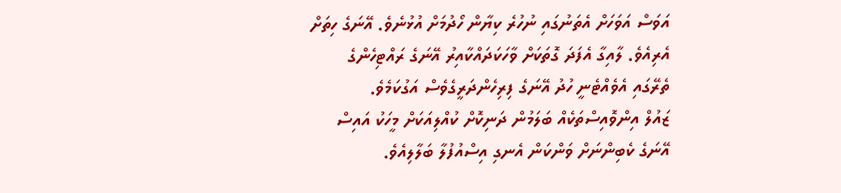އަވަސް އަވަހަށް އެތަނުގައި ނުހުރެ ކިޔާން ހޯދުމަށް އުޅުނެވެ. އޭނަގެ ހިތަށް އެރިއެވެ. ލާއިގާ އެފަދަ ގޮތަކަށް ވާހަކަދައްކާއިރު އޭނަގެ ރައްޓިހެންގެ ތެރޭގައި އެވެއްޓެނީ ހުދު އޭނަގެ ފިރިހެންދަރީގެވެސް އަގުކަމެވެ.
ޒައުލް އިންވޮއިސްތަކެއް ބަލަމުން ދަނިކޮށް ކުއްލިއަކަށް މީހަކު އައިސް އޭނަގެ ކެބިންނަށް ވަންކަން އެނގި އިސްއުފުލާ ބަލާލިއެވެ.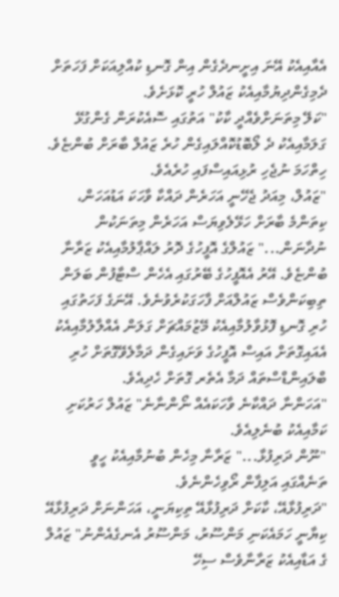އެއާއިއެކު އޭނަ އިށީނދެގެން އިން ގޮނޑި ކުއްލިއަކަށް ފަހަތަށް ދެމިގެންދިޔުމާއިއެކު ޒައުލް ހުރީ ކޮޅަށެވެ.
"ކަލޭ މިތަނަށްވެއްދީ ކާކު" އަތުގައި ސޮއެކުރަން ގެންގުޅޭ ގަލަމާއިއެކު ދެ ލޯބޮޑުކޮއްލައިގެން ހުރެ ޒައުލް ބާރަށް ބުންޏެވެ. ހިތްހަމަ ނުޖެހި ރުޅިއައިސްފައި ހުރެއެވެ.
"ޒައުލް، މިއަދު ޖެހޭނީ އަހަރެން ދައްކާ ވާހަކަ އަޑުއަހަން، ކިތަންމެ ބާރަށް ހަޅޭލެވިޔަސް އަހަރެން މިތަނަކުން ނުދާނަން..." ޒައުލްގެ އޮފީހުގެ ދޮރު ލައްޕާލުމާއިއެކު ޒަރާނާ ބުންޏެވެ. އޭރު އެއޮފީހުގެ ބޭރުގައި އެހެން ސްޓާފުން ބަލަން ތިބިކަންވެސް ޒައުލްއަށް ފާހަގަކުރެވުނެވެ. އޭނަގެ ފަހަތުގައި ހުރި ގޮނޑި ފޮޅުވާލުމާއިއެކު މޭޒުމައްޗަށް ގަލަން އެއްލާލުމާއިއެކު އެއައިގޮތަށް އައިސް އޮފީހުގެ ވަށައިގެން ދަމާލެވޭގޮތަށް ހުރި ބްލައިންޑްސްތައް ދަމާ އެތެރ ގޮތަށް ހެދިއެވެ.
"އަހަންނާ ދައްކާނެ ވާހަކައެއް ނޯންނާނެ" ޒައުލް ހަރުކަށި ކަމާއިއެކު ބުނެލިއެވެ.
"ނޫން ދަރިފުޅާ..." ޒަރާނާ މިހެން ބުނުމާއިއެކު ހީވީ ތަނެއްގައި އަލިފާން ރޯވިހެންނެވެ.
"ދަރިފުޅާއޭ، ކާކަށް ދަރިފުޅާއޭ ތިކިޔަނީ، އަހަންނަށް ދަރިފުޅާއޭ ކިޔާނީ ހަމައެކަނި މަންސޫރު، މަންސޫރު އެނގެއެންނު" ޒައުލް ގެ އަޑާއިއެކު ޒަރާނާވެސް ސިހޭ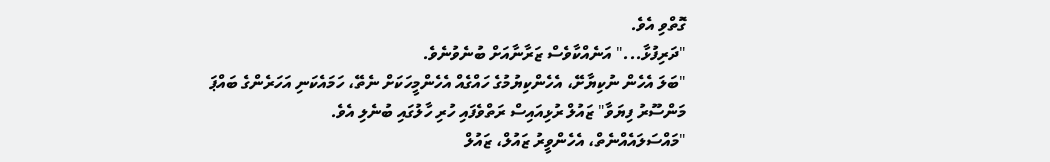ގޮތްވި އެވެ.
"ދަރިފުޅާ..." އަނެއްކާވެސް ޒަރާނާއަށް ބުނެވުނެވެ.
"ބަލަ އެހެން ނުކިޔާށޭ، އެހެންކިޔުމުގެ ހައްގެއް އެހެންމީހަކަށް ނެތޭ، ހަމައެކަނި އަހަރެންގެ ބައްޕަ މަންސޫރު ފިޔަވާ" ޒައުލް ރުޅިއައިސް ރަތްވެފައި ހުރި ހާލުގައި ބުނެލި އެވެ.
"މައްސަލައެއްނެތް، އެހެންވީރު ޒައުލް، ޒައުލް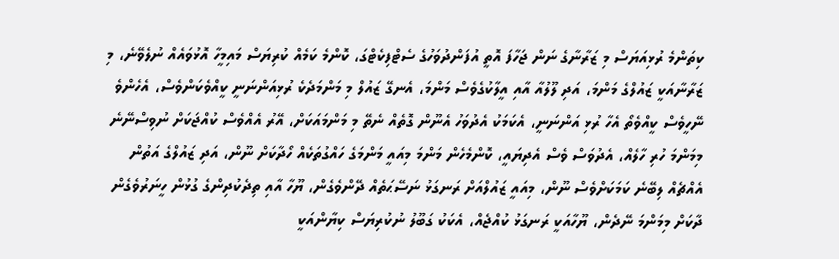ކިތަންމެ ރުޅިއަޔަސް މި ޒަރާނާގެ ނަން ޖަހާފަ އޮތީ އުފަންދުވަހުގެ ސެޓްފިކެޓްގަ، ކޮންމެ ކަމެއް ކުރިޔަސް މައިމީހާ އޮޅުވައެއް ނުލެވޭނެ، މި ޒަރާނާއަކީ ޒައުލްގެ މަންމަ، އަދި ލޫލުއާ އާއި އީލާކުގެވެސް މަންމަ، އެނގޭ ޒައުލް މި މަންމަދެކެ ރުޅިއަންނަނީ ކީއްވެކަންވެސް، އެހެންވެ ނޭހީވެސް ކީއްވެތޯ އެހާ ރުޅި އަންނަނީ، އެކަމަކު އެދުވަހު އެނޫން ގޮތެއް ނެތޭ މި މަންމައަކަށް، އޭރު އެއްވެސް ކުއްޖަކަށް ނުވިސްނޭނެ މިމަންމަ ހުރި ހާލެއް، އެދުވަސް ވެސް އެދިޔައީ، ކޮންމެހެން މަންމަ މިއައީ މަންމަގެ ހައްގުތަކެއް ހޯދާކަށް ނޫން، އަދި ޒައުލްގެ އަތުން އެއްޗެއް ލިބޭނެ ކަމަކަށްވެސް ނޫން، މިއައީ ޒައުލްއަށް ރަނގަޅު ނަސޭޙަތެއް ދޭންވެގެން، ޔޫހާ އާއި ތިދެކުދިންގެ ގުޅުން ހީނަރުވެގެން ދާކަށް މިމަންމަ ނޭދެން، ޔޫހާއަކީ ރަނގަޅު ކުއްޖެއް، އެކަކު ގަބޫލު ނުކުރިޔަސް ކިޔާންއަކީ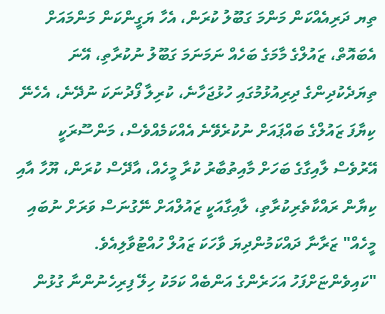ތިޔ ދަރިއެއްކަން މަންމަ ގަބޫލު ކުރަން، އެހާ ޔަގީންކަން މަންމައަށް އެބައޮތް، ޒައުލްގެ މާމަގެ ބަހެއް ނަމަނަމަ ގަބޫލު ނުކުރާތި، އޭނަ ތިޔަދެކުދިންގެ ދިރިއުޅުމުގައި ހުޅުޖަހާނެ، ކުރިލާ ފޯދުނަކަ ނުދޭނެ، އެހެނޭ ކިޔާފަ ޒައުލްގެ ބައްޕައަށް ނުކުރެވޭނެ އެއްކަމެއްވެސް، މަންސޫރަކީ އޭރުވެސް ލާއިގާގެ ބަހަށް މާއިތުބާރު ކުރާ މީހެއް، އާދޭސް ކުރަން، ޔޫހާ އާއި ކިޔާން ރައްކާތެރިކުރާތި، ލާއިގާއަކީ ޒައުލްއަށް ނޭގުނަސް ވަރަށް ނުބައި މީހެއް" ޒަރާނާ ދައްކަމުންދިޔަ ވާހަކަ ޒައުލް ހުއްޓުވާލިއެވެ.
"ކައިވެންޏަށްފަހު އަހަރެންގެ އަންބެއް ކަމަކު ހިލޭ ފިރިހެނުންނާ ގުޅުން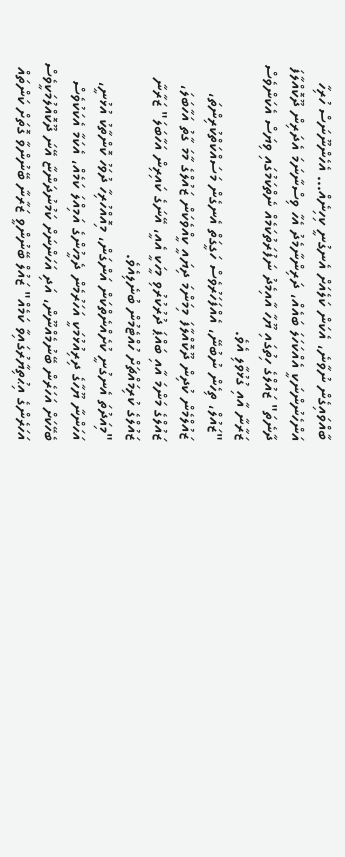ބާއްވައިގެން ނުވާނެ، އެކަން ކަލެއަށް އެނގުނީ ކިހިނެއް... އެހެންނޫނަސް ހުރިހާ އަންހެނުންނަކީ އެއްކަހަލަ ބައެއް، ދަރިންނާމެދު އެހާ ވިސްނާނަމަ އެދަރިން ދޫކޮއްލާފަ ދާނެތަ" ޒައުލްގެ ހިތުގައި ޔޫހާ އާއިމެދު ނަފުރަތުކަމެއް ނެތްކަމުގައި ވިޔަސް އެކަންވެސް ޒަރާނާ އާއި ގުޅުވާލި އެވެ.
"ޒައުލް، ތިހެން ނުބުނޭ، އެއްފަހަރުވެސް ހަގީގަތް އެނގެން މަސައްކަތްކުރިންތަ، ޒައުލްމެން ކުދިން ދޫކޮއްލާފަ މިމަންމަ ދިޔައީ ކީއްވެކަން ޒައުލްގެ މާމަ ގާތު އަހާބަލަ، ޒައުލްގެ މަންމަ އާއި ބައްޕަ ދުރުކުރުވި މީހަކީ އެއީ، އޭނަގެ ކައިރިން އަހާބަލަ" ޒަރާނާ ޒައުލްގެ ކުރިމައްޗަށް ހުއްޓެމުން ބުނެލިއެވެ.
"މިއަދުތަ އެނގުނީ ކުށެއްނެތްކަން އަންގަން، މިއޮއްހުރިހާ ދުވަހު ކޮންތާކު އުޅުނީ، އަހަންނާ ޔޫހާގެ ދިރިއުޅުމަކީ އަހަރުމެން ދެމީހުންގެ އަމިއްލަ ކަމެއް، އެކަމާ އެކަކުވެސް ބެހޭކަށް އަހަރެން ބޭނުމެއްނޫން، އަދި އަހަންނަށް ކަމުނުދަންޏާ އޭނަ ދޫކޮއްލުމަކީވެސް އަހަރެންގެ އިޙުތިޔާރުގައިވާ ކަމެއް" ޒައުލް ބޭނުންވީ ޒަރާނާ ބޭނުންވާ ގޮތަށް ކަންތައް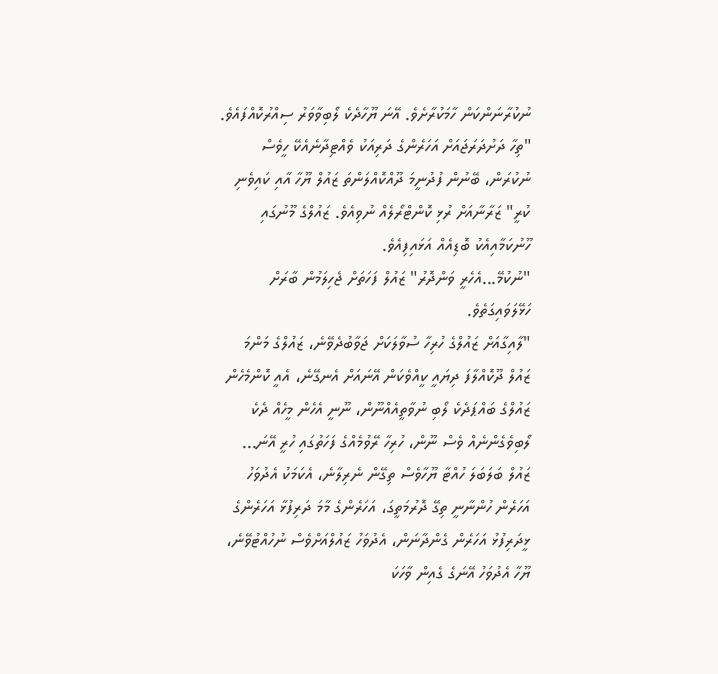ނުކުރާނަންކަން ހާމަކުރާށެވެ. އޭނަ ޔޫހާދެކެ ލޯބިވާވަރު ސިއްރުކޮއްފައެވެ.
"ތިހާ ދަށުދަރަޖައަށް އަހަރެންގެ ދަރިއަކު ވެއްޓިދާނެއެކޭ ހީވެސް ނުކުރަން، ބޭނުން ފުދުނީމަ ދޫއްކޮއްލަންތަ ޒައުލް ޔޫހާ އާއި ކައިވެނި ކުރީ" ޒަރާނާއަށް ރުޅި ކޮންޓްރޯލެއް ނުވިއެވެ. ޒައުލްގެ މޫނުގައި ހޫނުކަމާއިއެކު ބޮޑިއެއް އަޅައިފިއެވެ.
"ނުކުމޭ...އެހެރީ ވަންދޮރު" ޒައުލް ފަހަތަށް ޖެހިލަމުން ބާރަށް ހަޅޭލަވައިގަތެވެ.
"ލާއިގާއަށް ޒައުލްގެ ހުރިހާ ސުވާލަކަށް ޖަވާބުދެވޭނެ، ޒައުލްގެ މަންމަ ޒައުލް ދޫކޮއްލާފަ ދިޔައީ ކީއްވެކަން އޭނައަށް އެނގޭނެ، އެއީ ކޮންމެހެން ޒައުލްގެ ބައްޕަދެކެ ލޯބި ނުވާތީއެއްނޫން، ނޫނީ އެހެން މީހެއް ދެކެ ލޯބިވެގެންނެއް ވެސް ނޫން، ހުރިހާ ރޭވުމެއްގެ ފަހަތުގައި ހުރީ އޭނަ... ޒައުލް ބަލަބަލަ ހުއްޓާ ޔޫހާވެސް ތިގޭން ނެރިލާނެ، އެކަމަކު އެދުވަހު އަހަރެން ހުންނާނީ ތިގޭ ދޮރުމަތީގަ، އަހަރެންގެ މާމަ ދަރިފުޅާ އަހަރެންގެ ޅީދަރިފުޅު އަހަރެން ގެންދާނަން، އެދުވަހު ޒައުލްއަށްވެސް ނުހުއްޓުވޭނެ، ޔޫހާ އެދުވަހު އޭނަގެ ގެއިން ވާހަކަ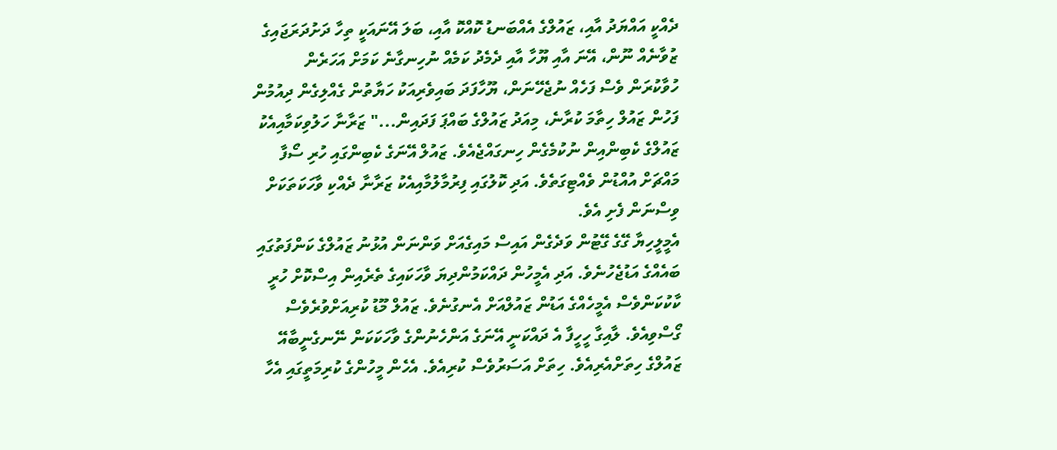ދެއްކީ އައްޔަދު އާއި، ޒައުލްގެ އެއްބަނޑު ކޮއްކޮ އާއި، ބަލަ އޭނައަކީ ތިހާ ދަށުދަރަޖައިގެ ޒުވާނެއް ނޫން، އޭނަ އާއި ޔޫހާ އާއި ދެމެދު ކަމެއް ނުހިނގާނެ ކަމަށް އަހަރެން ހުވާކުރަން ވެސް ފަހެއް ނުޖެހޭނަން، ޔޫހާފަދަ ބައިވެރިއަކު ހަޔާތުން ގެއްލިގެން ދިއުމުން ފަހުން ޒައުލް ހިތާމަ ކުރާނެ، މިއަދު ޒައުލްގެ ބައްޕަ ފަދައިން..." ޒަރާނާ ހަލުވިކަމާއިއެކު ޒައުލްގެ ކެބިންއިން ނުކުމެގެން ހިނގައްޖެއެވެ. ޒައުލް އޭނަގެ ކެބިންގައި ހުރި ސޯފާ މައްޗަށް އުއްޑުން ވެއްޓިގަތެވެ. އަދި ކޮލުގައި ފިރުމާލުމާއިއެކު ޒަރާނާ ދެއްކި ވާހަކަތަކަށް ވިސްނަން ފެށި އެވެ.
އެމީލީހިޔާ ގޭގެ ގޭޓުން ވަދެގެން އައިސް މައިގެއަށް ވަންނަން އުޅުނު ޒައުލްގެ ކަންފަތުގައި ބައެއްގެ އަޑުޖެހުނެވެ. އަދި އެމީހުން ދައްކަމުންދިޔަ ވާހަކައިގެ ތެރެއިން އިސްކޮށް ހުރީ ކާކުކަންވެސް އެމީހެއްގެ އަޑުން ޒައުލްއަށް އެނގުނެވެ. ޒައުލް މޫޑު ކުރިއަށްވުރެވެސް ގޯސްވިއެވެ. ލާއިގާ ހީހީފާ އެ ދައްކަނީ އޭނަގެ އަންހެނުންގެ ވާހަކަކަން ނޭނގެނީބާއޭ ޒައުލްގެ ހިތަށްއެރިއެވެ. ހިތަށް އަސަރުވެސް ކުރިއެވެ. އެހެން މީހުންގެ ކުރިމަތީގައި އެހާ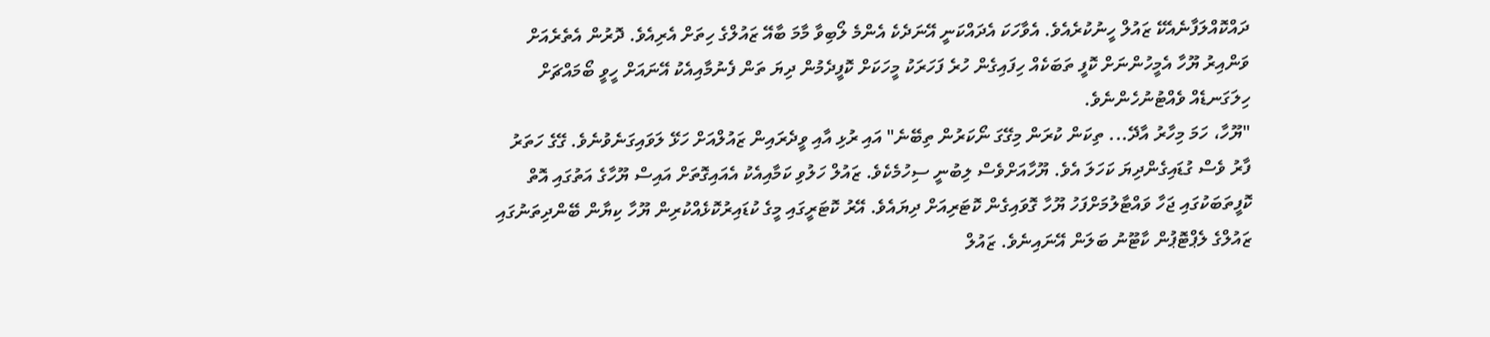ދައްކޮއްލަފާނެއެކޭ ޒައުލް ހީނުކުރެއެވެ. އެވާހަކަ އެދައްކަނީ އޭނަދެކެ އެންމެ ލޯބިވާ މާމަ ބާއޭ ޒައުލްގެ ހިތަށް އެރިއެވެ. ދޮރުން އެތެރެއަށް ވަންއިރު ޔޫހާ އެމީހުންނަށް ކޮފީ ތަބަކެއް ހިފައިގެން ހުރެ ފަހަރަކު މީހަކަށް ކޮފީދެމުން ދިޔަ ތަން ފެނުމާއިއެކު އޭނައަށް ހީވީ ބޯމައްޗަށް ހިލަގަނޑެއް ވެއްޓުނުހެންނެވެ.
"ޔޫހާ، ހަމަ މިހާރު އާދޭ... ތިކަން ކުރަން މިގޭގަ ނޯކަރުން ތިބޭނެ" އައި ރުޅި އާއި ވީދެރައިން ޒައުލްއަށް ހަޅޭ ލަވައިގަނެވުނެވެ. ގޭގެ ހަތަރު ފާރު ވެސް ގުޑައިގެންދިޔަ ކަހަލަ އެވެ. ޔޫހާއަށްވެސް ލިބުނީ ސިހުމެކެވެ. ޒައުލް ހަލުވި ކަމާއިއެކު އެއައިގޮތަށް އައިސް ޔޫހާގެ އަތުގައި އޮތް ކޮފީތަބަކުގައި ޖަހާ ވައްޓާލުމަށްފަހު ޔޫހާ ގޮވައިގެން ކޮޓަރިއަށް ދިޔައެވެ. އޭރު ކޮޓަރީގައި މީގެ ކުޑައިރުކޮޅެއްކުރިން ޔޫހާ ކިޔާން ބޭންދިތަނުގައި ޒައުލްގެ ލެޕްޓޮޕުން ކާޓޫނު ބަލަން އޭނައިނެވެ. ޒައުލް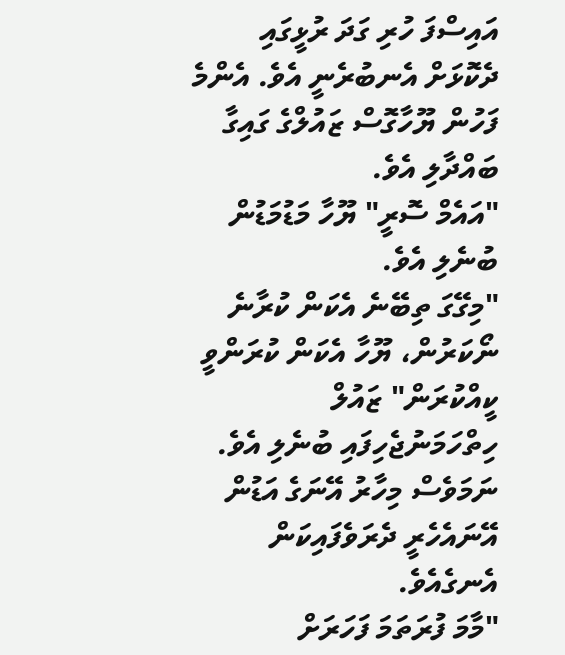އައިސްފަ ހުރި ގަދަ ރުޅީގައި ދެކޮޅަށް އެނބުރެނީ އެވެ. އެންމެ ފަހުން ޔޫހާގޮސް ޒައުލްގެ ގައިގާ ބައްދާލި އެވެ.
"އައެމް ސޮރީ" ޔޫހާ މަޑުމަޑުން ބުނެލި އެވެ.
"މިގޭގަ ތިބޭނެ އެކަން ކުރާނެ ނޯކަރުން، ޔޫހާ އެކަން ކުރަންވީ ކީއްކުރަން" ޒައުލް ހިތްހަމަނުޖެހިފައި ބުނެލި އެވެ. ނަމަވެސް މިހާރު އޭނަގެ އަޑުން އޭނައެހެރީ ދެރަވެފައިކަން އެނގެއެވެ.
"މާމަ ފުރަތަމަ ފަހަރަށް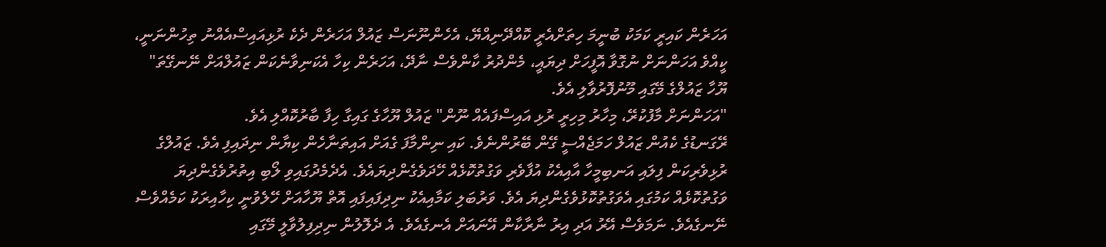އަހަރެން ކައިރީ ކަމަކު ބުނީމަ ހިތަށްއެރީ ކޮއްދޭނިއްޔޭ، އެހެންނޫނަސް ޒައުލް އަހަރެން ދެކެ ރުޅިއައިސްއެއްނު ތިހުންނަނީ، ކީއްވެ އަހަންނަށް ނުގޮވާ އޮފީހަށް ދިޔައީ، މެންދުރު ކާންވެސް ނާދޭ، އަހަރެން ކިހާ އެކަނިވާނެކަން ޒައުލްއަށް ނޭނގޭތަ" ޔޫހާ ޒައުލްގެ މޭގައި މޫނުފޮރުވާލި އެވެ.
"އަހަންނަށް މާފުކުރޭ، މިހާރު މިހިރީ ރުޅި އައިސްފައެއް ނޫން" ޒައުލް ޔޫހާގެ ގައިގާ ހިފާ ބާރުކޮއްލި އެވެ.
ރޭގަނޑުގެ ކެއުން ޒައުލް ހަމަޖެއްސީ ގޭން ބޭރުންނެވެ. ކައި ނިންމާފަ ގެއަށް އައިތަނާހެން ކިޔާން ނިދައިފި އެވެ. ޒައުލްގެ ރުޅިވެރިކަން ފިލައި އަނބިމީހާ އާއިއެކު އުފާވެރި ވަގުތުކޮޅެއް ހޭދަވެގެންދިޔައެވެ. އެދެމެދުގައިވި ލޯބި އިތުރުވެގެންދިޔަ ވަގުތުކޮޅެއް ކަމުގައި އެވަގުތުކޮޅުވެގެންދިޔަ އެވެ. ވަރުބަލި ކަމާއިއެކު ނިދިފައިފައި އޮތް ޔޫހާއަށް ހޭލެވުނީ ކިހާއިރަކު ކަމެއްވެސް ނޭނގެއެވެ. ނަމަވެސް އޭރު އަދި އިރު ނާރާކާން އޭނައަށް އެނގެއެވެ. އެ ދެލޮލުން ނިދިފިލުވާލީ މޭގައި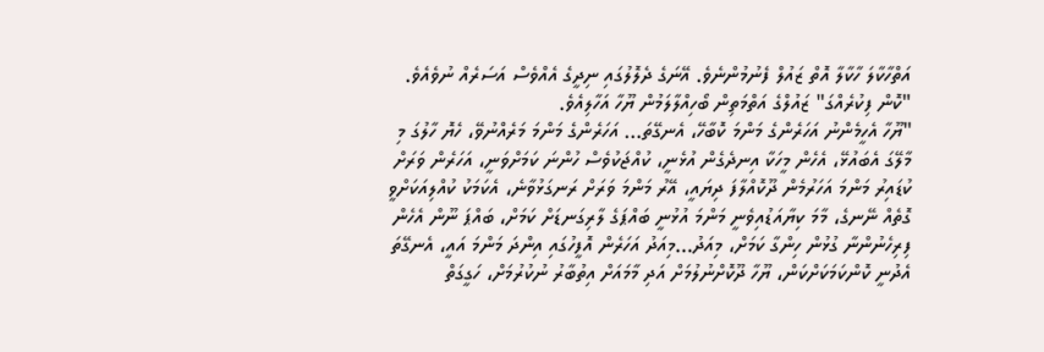އަތްހާކާލަ ހާކާލާ އޮތް ޒައުލް ފެނުމުންނެވެ. އޭނަގެ ދެލޮލުގައި ނިދީގެ އެއްވެސް އަސަރެއް ނުވެއެވެ.
"ކޮން ފިކުރެއްގަ" ޒައުލްގެ އަތްމަތިން ބޯހިއްލާލަމުން ޔޫހާ އަހާލިއެވެ.
"ޔޫހާ އެހީމެންނު އަހަރެންގެ މަންމަ ކޮބާހޭ، އެނގޭތަ... އަހަރެންގެ މަންމަ މަރެއްނުވޭ، ހެޔޮ ހާލުގަ މި މާލޭގަ އެބައުޅޭ، އެހެން މީހަކާ އިނދެގެން އުޅެނީ، ކުއްޖަކުވެސް ހުންނަ ކަމަށްވަނީ، އަހަރެން ވަރަށް ކުޑައިރު މަންމަ އަހަރުމެން ދޫކޮއްލާފަ ދިޔައީ، އޭރު މަންމަ ވަރަށް ރަނގަޅުވާނެ، އެކަމަކު ކުއްލިއަކަށްވީ ގޮތެއް ނޭނގެ، މާމަ ކިޔާއަޑުއިވެނީ މަންމަ އުޅުނީ ބައްޕަގެ ލާރިގަނޑަށް ކަމަށް، ބައްޕަ ނޫން އެހެން ފިރިހެނުންނާ ގުޅުން ހިންގާ ކަމަށް، މިއަދު...މިއަދު އަހަރެން އޮފީހުގައި އިންދަ މަންމަ އައީ، އެނގޭތަ އެދުނީ ކޮންކަމަކަށްކަން، ޔޫހާ ދޫކޮށްނުލުމަށް އަދި މާމައަށް އިތުބާރު ނުކުރުމަށް، ހަގީގަތް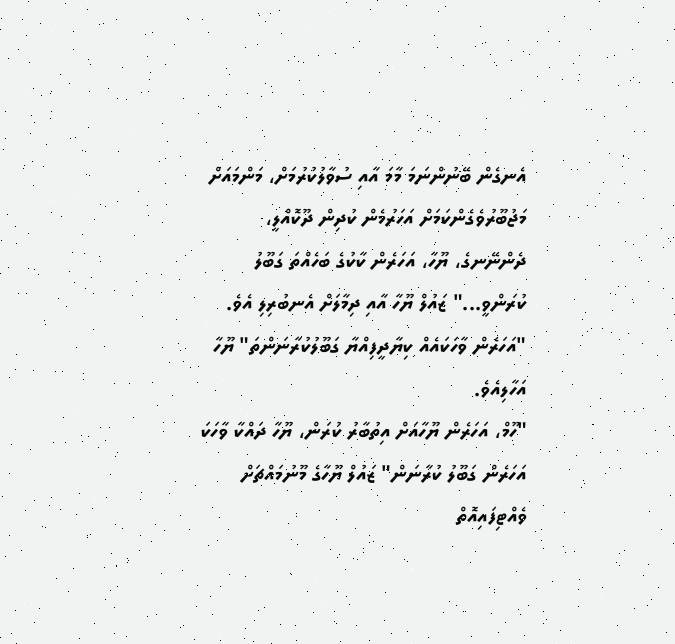އެނގެން ބޭނުންނަމަ މާމަ އާއި ސުވާލުކުރުމަށް، މަންމައަށް މަޖުބޫރުވެގެންކަމަށް އަހަރުމެން ކުދިން ދޫކޮއްލީ، ދެންނޭނގެ، ޔޫހާ، އަހަރެން ކާކުގެ ބަހެއްތަ ގަބޫލު ކުރަންވީ..." ޒައުލް ޔޫހާ އާއި ދިމާލަށް އެނބުރިލި އެވެ.
"އަހަރެން ވާހަކައެއް ކިޔާދީފިއްޔާ ގަބޫލުކުރާނަންތަ" ޔޫހާ އަހާލިއެވެ.
"ހޫމް، އަހަރެން ޔޫހާއަށް އިތުބާރު ކުރަން، ޔޫހާ ދައްކާ ވާހަކަ އަހަރެން ގަބޫލު ކުރާނަން" ޒައުލް ޔޫހާގެ މޫނުމައްޗަށް ވެއްޓިފައިއޮތް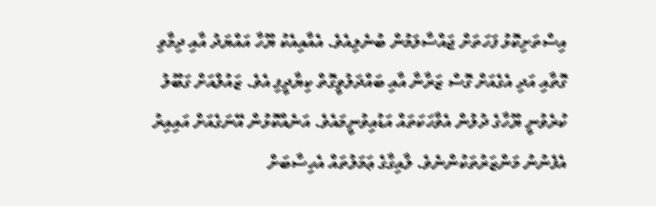އިސްތަށިކޮޅު ފަހަތަށް ޖައްސާލަމުން ބުނެލިއެވެ. އެއާއިއެކު ޔޫހާ އައްޔަދު އާއި ދިމާވި ގޮތާއި އަދި އެގެއަށް ގޮސް ޒަރާނާ އާއި ބައްދަލުވީގޮތް ކިޔާދީފި އެވެ. ޒައުލްއަށް ގަބޫލު ކުރެވުނީ ޔޫހާގެ ދުލުން އެވާހަކަތައް އަޑުއިވުނީމައެވެ. އަނެއްކޮޅުން އޭނަގެއަށް އައިއިރު އެފެނުނު މަންޒަރުތަކުންނެވެ. ލާއިގާގެ ޢަމަލުތައް އެހިސާބަށް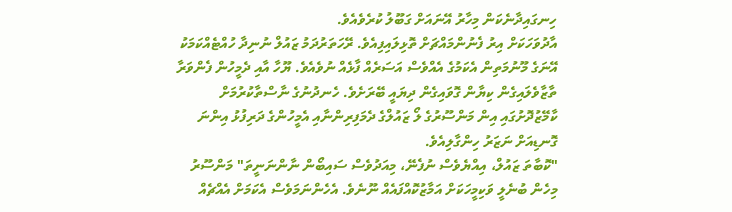ހިނގައިދާނެކަން މިހާރު އޭނައަށް ގަބޫލު ކުރެވެއެވެ.
އާދުވަހަކަށް އިރު ފެނުންމައްޗަށް ތޮޅިލައިފިއެވެ. ރޭހަތަރުދަމު ޒައުލް ނުނިދާ ހުއްޓެއްކަމަކު އޭނަގެ މޫނުމަތިން އެކަމުގެ އެއްވެސް އަސަރެއް ފާޅެއް ނުވެއެވެ. ޔޫހާ އާއި ދެމީހުން ފެންވަރާ ތާޒާވެލައިގެން ކިޔާން ގޮވައިގެން ދިޔައީ ބޭރަށެވެ. ހެނދުނުގެ ނާސްތާކުރުމަށް ކާމޭޒުދޮށުގައި އިން މަންސޫރުގެ ލޯ ޒައުލްގެ ދެމަފިރިންނާއި އެމީހުންގެ ދަރިފުޅު އިންނަ ގޮނޑިއަށް ނަޒަރު ހިންގާލިއެވެ.
"ކޮބާތަ ޒައުލް، އިއްޔެވެސް ނުފެނޭ، މިއަދުވެސް ސައިބޯން ނާންނަނީތަ" މަންސޫރު މިހެން ބުނެލީ ވަކިމީހަކަށް އަމާޒުކޮއްފައެއް ނޫނެވެ. އެހެންނަމަވެސް އެކަމަށް އެއްޗެއް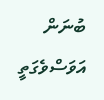ބުނަން އަވަސްވެގަތީ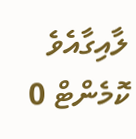ލާއިގާއެވެ
ކޮމެންޓް 0